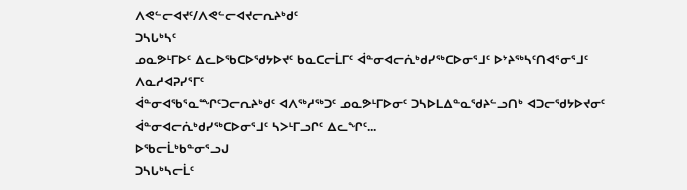ᐱᕙᓪᓕᐊᔪᑦ/ᐱᕙᓪᓕᐊᔪᓕᕆᔨᒃᑯᑦ
ᑐᓴᒐᒃᓴᑦ
ᓄᓇᕗᒻᒥᐅᑦ ᐃᓚᐅᖃᑕᐅᖁᔭᐅᔪᑦ ᑲᓇᑕᓕᒫᒥᑦ ᐋᓐᓂᐊᓕᕇᒃᑯᓯᖅᑕᐅᓂᕐᒧᑦ ᐅᔾᔨᖅᓴᑦᑎᐊᕐᓂᕐᒧᑦ ᐱᓇᓱᐊᕈᓯᕐᒥᑦ
ᐋᓐᓂᐊᖃᕐᓇᙱᑦᑐᓕᕆᔨᒃᑯᑦ ᐊᐱᖅᓱᖅᑐᑦ ᓄᓇᕗᒻᒥᐅᓂᑦ ᑐᓴᐅᒪᐃᓐᓇᖁᔨᓪᓗᑎᒃ ᐊᑐᓕᖁᔭᐅᔪᓂᑦ ᐋᓐᓂᐊᓕᕇᒃᑯᓯᖅᑕᐅᓂᕐᒧᑦ ᓴᐳᒻᒥᓗᒋᑦ ᐃᓚᖏᑦ...
ᐅᖃᓕᒫᒃᑲᓐᓂᕐᓗᒍ
ᑐᓴᒐᒃᓴᓕᒫᑦ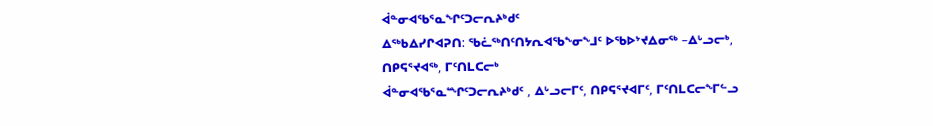ᐋᓐᓂᐊᖃᕐᓇᖏᑦᑐᓕᕆᔨᒃᑯᑦ
ᐃᖅᑲᐃᓯᒋᐊᕈᑎ: ᖃᓛᖅᑎᑦᑎᔭᕆᐊᖃᖕᓂᖕᒧᑦ ᐅᖃᐅᔾᔪᐃᓂᖅ –ᐃᒡᓗᓕᒃ, ᑎᑭᕋᕐᔪᐊᖅ, ᒥᑦᑎᒪᑕᓕᒃ
ᐋᓐᓂᐊᖃᕐᓇᙱᑦᑐᓕᕆᔨᒃᑯᑦ , ᐃᒡᓗᓕᒥᑦ, ᑎᑭᕋᕐᔪᐊᒥᑦ, ᒥᑦᑎᒪᑕᓕᖕᒥᓪᓗ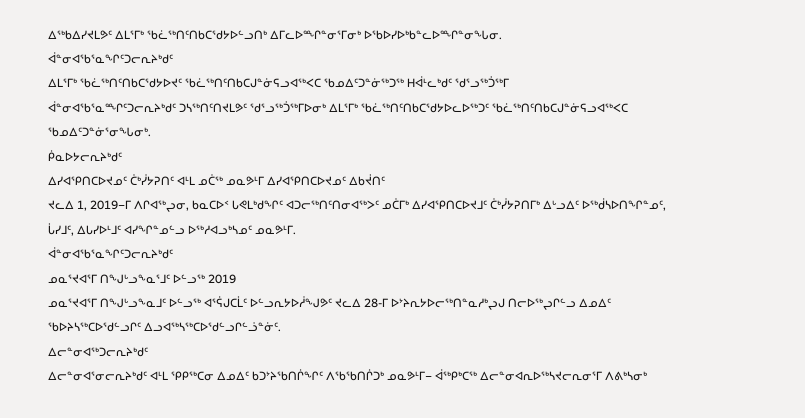ᐃᖅᑲᐃᓯᔪᒪᕗᑦ ᐃᒪᕐᒥᒃ ᖃᓛᖅᑎᑦᑎᑲᑕᖁᔭᐅᓪᓗᑎᒃ ᐃᒥᓚᐅᙱᓐᓂᕐᒥᓂᒃ ᐅᖃᐅᓯᐅᒃᑲᓐᓚᐅᙱᓐᓂᖓᓂ.
ᐋᓐᓂᐊᖃᕐᓇᖏᑦᑐᓕᕆᔨᒃᑯᑦ
ᐃᒪᕐᒥᒃ ᖃᓛᖅᑎᑦᑎᑲᑕᖁᔭᐅᔪᑦ ᖃᓛᖅᑎᑦᑎᑲᑕᒍᓐᓃᕋᓗᐊᖅᐸᑕ ᖃᓄᐃᑦᑐᓐᓃᖅᑐᖅ ᕼᐋᒻᓚᒃᑯᑦ ᖁᕐᓗᖅᑑᖅᒥ
ᐋᓐᓂᐊᖃᕐᓇᙱᑦᑐᓕᕆᔨᒃᑯᑦ ᑐᓴᖅᑎᑦᑎᔪᒪᕗᑦ ᖁᕐᓗᖅᑑᖅᒥᐅᓂᒃ ᐃᒪᕐᒥᒃ ᖃᓛᖅᑎᑦᑎᑲᑕᖁᔭᐅᓚᐅᖅᑐᑦ ᖃᓛᖅᑎᑦᑎᑲᑕᒍᓐᓃᕋᓗᐊᖅᐸᑕ ᖃᓄᐃᑦᑐᓐᓃᕐᓂᖓᓂᒃ.
ᑮᓇᐅᔭᓕᕆᔨᒃᑯᑦ
ᐃᓯᐊᕿᑎᑕᐅᔪᓄᑦ ᑖᒃᓰᔭᕈᑎᑦ ᐊᒻᒪ ᓄᑖᖅ ᓄᓇᕗᒻᒥ ᐃᓯᐊᕿᑎᑕᐅᔪᓄᑦ ᐃᑲᔫᑎᑦ
ᔪᓚᐃ 1, 2019−ᒥ ᐱᒋᐊᖅᖢᓂ, ᑲᓇᑕᐅᑉ ᒐᕙᒪᒃᑯᖏᑦ ᐊᑐᓕᖅᑎᑦᑎᓂᐊᖅᐳᑦ ᓄᑖᒥᒃ ᐃᓯᐊᕿᑎᑕᐅᔪᒧᑦ ᑖᒃᓰᔭᕈᑎᒥᒃ ᐃᒡᓗᐃᑦ ᐅᖅᑰᓴᐅᑎᖏᓐᓄᑦ, ᒑᓯᒧᑦ, ᐃᒐᓯᐅᒻᒧᑦ ᐊᓯᖏᓐᓄᓪᓗ ᐅᖅᓱᐊᓗᒃᓴᓄᑦ ᓄᓇᕗᒻᒥ.
ᐋᓐᓂᐊᖃᕐᓇᖏᑦᑐᓕᕆᔨᒃᑯᑦ
ᓄᓇᕐᔪᐊᕐᒥ ᑎᖑᒡᓗᖕᓇᕐᒧᑦ ᐅᓪᓗᖅ 2019
ᓄᓇᕐᔪᐊᕐᒥ ᑎᖑᒡᓗᖕᓇᒧᑦ ᐅᓪᓗᖅ ᐊᕐᕌᒍᑕᒫᑦ ᐅᓪᓗᕆᔭᐅᓲᖑᕗᑦ ᔪᓚᐃ 28-ᒥ ᐅᔾᔨᕆᔭᐅᓕᖅᑎᓐᓇᓱᒃᖢᒍ ᑎᓕᐅᖅᖢᒋᓪᓗ ᐃᓄᐃᑦ ᖃᐅᔨᓴᖅᑕᐅᖁᓪᓗᒋᑦ ᐃᓗᐊᖅᓴᖅᑕᐅᖁᓪᓗᒋᓪᓘᓐᓃᑦ.
ᐃᓕᓐᓂᐊᖅᑐᓕᕆᔨᒃᑯᑦ
ᐃᓕᓐᓂᐊᕐᓂᓕᕆᔨᒃᑯᑦ ᐊᒻᒪ ᕿᑭᖅᑕᓂ ᐃᓄᐃᑦ ᑲᑐᔾᔨᖃᑎᒌᖏᑦ ᐱᖃᖃᑎᒌᑐᒃ ᓄᓇᕗᒻᒥ− ᐋᖅᑭᒃᑕᖅ ᐃᓕᓐᓂᐊᕆᐅᖅᓴᔪᓕᕆᓂᕐᒥ ᐱᕕᒃᓴᓂᒃ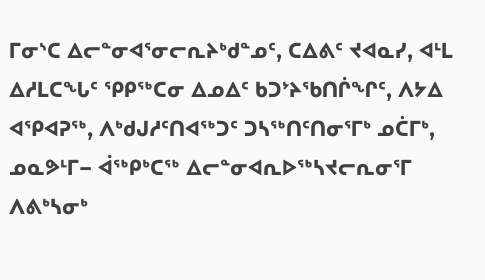ᒥᓂᔅᑕ ᐃᓕᓐᓂᐊᕐᓂᓕᕆᔨᒃᑯᓐᓄᑦ, ᑕᐃᕕᑦ ᔪᐊᓇᓯ, ᐊᒻᒪ ᐃᓱᒪᑕᖓᑦ ᕿᑭᖅᑕᓂ ᐃᓄᐃᑦ ᑲᑐᔾᔨᖃᑎᒌᖏᑦ, ᐱᔭᐃ ᐊᕿᐊᕈᖅ, ᐱᒃᑯᒍᓱᑦᑎᐊᖅᑐᑦ ᑐᓴᖅᑎᑦᑎᓂᕐᒥᒃ ᓄᑖᒥᒃ, ᓄᓇᕗᒻᒥ− ᐋᖅᑭᒃᑕᖅ ᐃᓕᓐᓂᐊᕆᐅᖅᓴᔪᓕᕆᓂᕐᒥ ᐱᕕᒃᓴᓂᒃ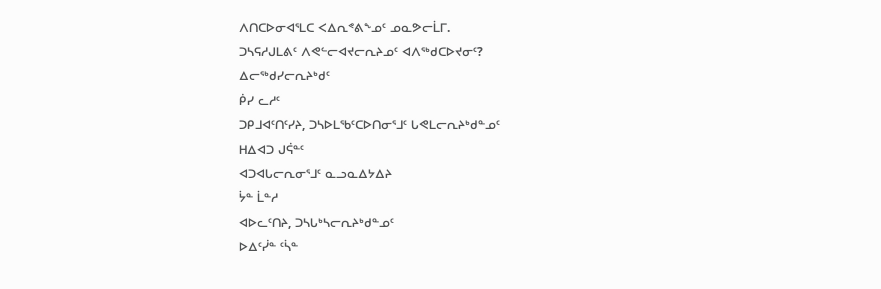ᐱᑎᑕᐅᓂᐊᕐᒪᑕ ᐸᐃᕆᕝᕕᖕᓄᑦ ᓄᓇᕗᓕᒫᒥ.
ᑐᓴᕋᓱᒍᒪᕕᑦ ᐱᕙᓪᓕᐊᔪᓕᕆᔨᓄᑦ ᐊᐱᖅᑯᑕᐅᔪᓂᑦ?
ᐃᓕᖅᑯᓯᓕᕆᔨᒃᑯᑦ
ᑮᓯ ᓚᓱᑦ
ᑐᑭᒧᐊᑦᑎᑦᓯᔨ, ᑐᓴᐅᒪᖃᑦᑕᐅᑎᓂᕐᒧᑦ ᒐᕙᒪᓕᕆᔨᒃᑯᓐᓄᑦ
ᕼᐃᐊᑐ ᒍᕌᓐᑦ
ᐊᑐᐊᒐᓕᕆᓂᕐᒧᑦ ᓇᓗᓇᐃᔭᐃᔨ
ᔮᓐ ᒫᓐᓱ
ᐊᐅᓚᑦᑎᔨ, ᑐᓴᒐᒃᓴᓕᕆᔨᒃᑯᓐᓄᑦ
ᐅᐃᑦᓰᓐ ᑦᓵᓐ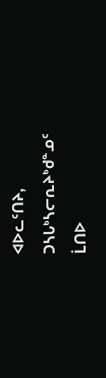ᐊᐅᓚᑦᑎᔨ, ᑐᓴᒐᒃᓴᓕᕆᔨᒃᑯᓐᓄᑦ
ᒫᑎᐅ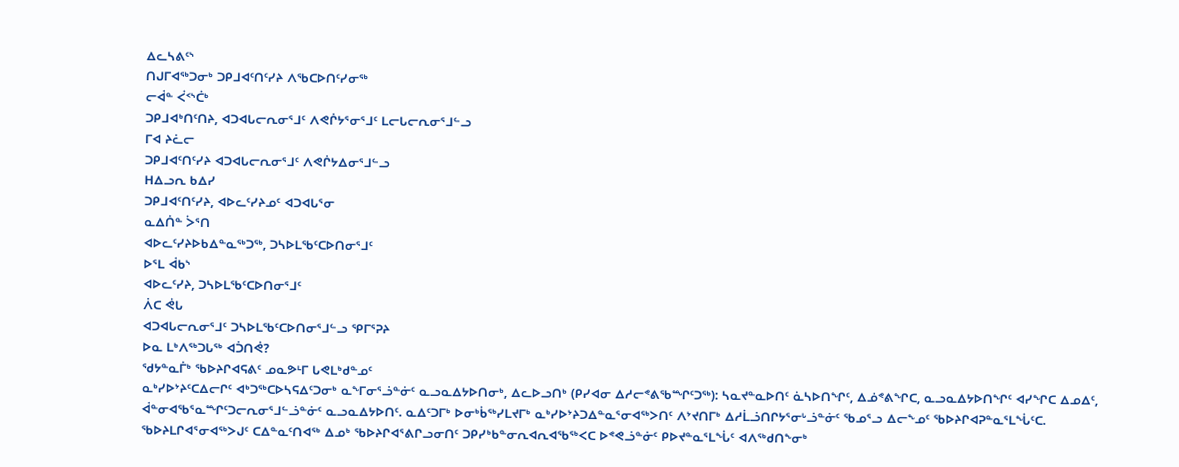ᐃᓚᓴᕕᑦᔅ
ᑎᒍᒥᐊᖅᑐᓂᒃ ᑐᑭᒧᐊᑦᑎᑦᓯᔨ ᐱᖃᑕᐅᑎᑦᓯᓂᖅ
ᓕᐋᓐ ᐹᑉᔅᑖᒃ
ᑐᑭᒧᐊᒃᑎᑦᑎᔨ, ᐊᑐᐊᒐᓕᕆᓂᕐᒧᑦ ᐱᕙᒌᔭᕐᓂᕐᒧᑦ ᒪᓕᒐᓕᕆᓂᕐᒧᓪᓗ
ᒥᐊ ᔨᓛᓕ
ᑐᑭᒧᐊᑦᑎᑦᓯᔨ ᐊᑐᐊᒐᓕᕆᓂᕐᒧᑦ ᐱᕙᒌᔭᐃᓂᕐᒧᓪᓗ
ᕼᐃᓗᕆ ᑲᐃᓯ
ᑐᑭᒧᐊᑦᑎᑦᓯᔨ, ᐊᐅᓚᑦᓯᔨᓄᑦ ᐊᑐᐊᒐᕐᓂ
ᓇᐃᑏᓐ ᐴᕐᑎ
ᐊᐅᓚᑦᓯᔨᐅᑲᐃᓐᓇᖅᑐᖅ, ᑐᓴᐅᒪᖃᑦᑕᐅᑎᓂᕐᒧᑦ
ᐅᕐᒪ ᐋᑲᔅ
ᐊᐅᓚᑦᓯᔨ, ᑐᓴᐅᒪᖃᑦᑕᐅᑎᓂᕐᒧᑦ
ᐲᑕ ᕚᒐ
ᐊᑐᐊᒐᓕᕆᓂᕐᒧᑦ ᑐᓴᐅᒪᖃᑦᑕᐅᑎᓂᕐᒧᓪᓗ ᕿᒥᕐᕈᔨ
ᐅᓇ ᒪᒃᐱᖅᑐᒐᖅ ᐊᑑᑎᕚ?
ᖁᔭᓐᓇᒦᒃ ᖃᐅᔨᒋᐊᕋᕕᑦ ᓄᓇᕗᒻᒥ ᒐᕙᒪᒃᑯᓐᓄᑦ
ᓇᒃᓯᐅᔾᔨᑦᑕᐃᓕᒋᑦ ᐊᒃᑐᖅᑕᐅᓴᕋᐃᑦᑐᓂᒃ ᓇᖕᒥᓂᕐᓘᓐᓃᑦ ᓇᓗᓇᐃᔭᐅᑎᓂᒃ, ᐃᓚᐅᓗᑎᒃ (ᑭᓯᐊᓂ ᐃᓱᓕᕝᕕᖃᙱᑦᑐᖅ): ᓴᓇᔪᓐᓇᐅᑎᑦ ᓈᓴᐅᑎᖏᑦ, ᐃᓅᕝᕕᖏᑕ, ᓇᓗᓇᐃᔭᐅᑎᖏᑦ ᐊᓯᖏᑕ ᐃᓄᐃᑦ, ᐋᓐᓂᐊᖃᕐᓇᙱᑦᑐᓕᕆᓂᕐᒧᓪᓘᓐᓃᑦ ᓇᓗᓇᐃᔭᐅᑎᑦ. ᓇᐃᑦᑐᒥᒃ ᐅᓂᒃᑳᖅᓯᒪᔪᒥᒃ ᓇᒃᓯᐅᔾᔨᑐᐃᓐᓇᕐᓂᐊᖅᐳᑎᑦ ᐱᔾᔪᑎᒥᒃ ᐃᓱᒫᓘᑎᒋᔭᕐᓂᒡᓘᓐᓃᑦ ᖃᓄᕐᓗ ᐃᓕᖕᓄᑦ ᖃᐅᔨᒋᐊᕈᓐᓇᕐᒪᖔᑦᑕ. ᖃᐅᔨᒪᒋᐊᕐᓂᐊᖅᐳᒍᑦ ᑕᐃᓐᓇᑦᑎᐊᖅ ᐃᓄᒃ ᖃᐅᔨᒋᐊᕐᕕᒋᓗᓂᑎᑦ ᑐᑭᓯᒃᑲᓐᓂᕆᐊᕆᐊᖃᖅᐸᑕ ᐅᕝᕙᓘᓐᓃᑦ ᑭᐅᔪᓐᓇᕐᒪᖔᑦ ᐊᐱᖅᑯᑎᖕᓂᒃ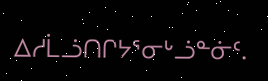ᐃᓱᒫᓘᑎᒋᔭᕐᓂᒡᓘᓐᓃᑦ.